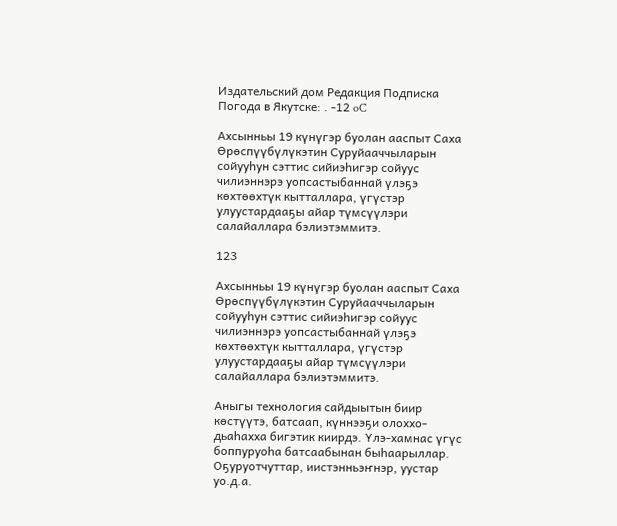Издательский дом Редакция Подписка
Погода в Якутске: . -12 oC

Ахсынньы 19 күнүгэр буолан ааспыт Саха Өрөспүүбүлүкэтин Суруйааччыларын сойууһун сэттис сийиэһигэр сойуус чилиэннэрэ уопсастыбаннай үлэҕэ көхтөөхтүк кытталлара, үгүстэр улуустардааҕы айар түмсүүлэри салайаллара бэлиэтэммитэ.

123

Ахсынньы 19 күнүгэр буолан ааспыт Саха Өрөспүүбүлүкэтин Суруйааччыларын сойууһун сэттис сийиэһигэр сойуус чилиэннэрэ уопсастыбаннай үлэҕэ көхтөөхтүк кытталлара, үгүстэр улуустардааҕы айар түмсүүлэри салайаллара бэлиэтэммитэ.

Аныгы технология сайдыытын биир көстүүтэ, батсаап, күннээҕи олоххо-дьаһахха бигэтик киирдэ. Үлэ-хамнас үгүс боппуруоһа батсаабынан быһаарыллар. Оҕуруотчуттар, иистэнньэҥнэр, уустар уо.д.а.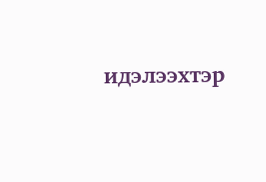идэлээхтэр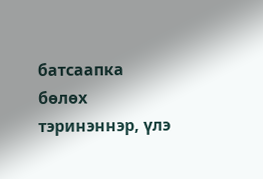батсаапка бөлөх тэринэннэр, үлэ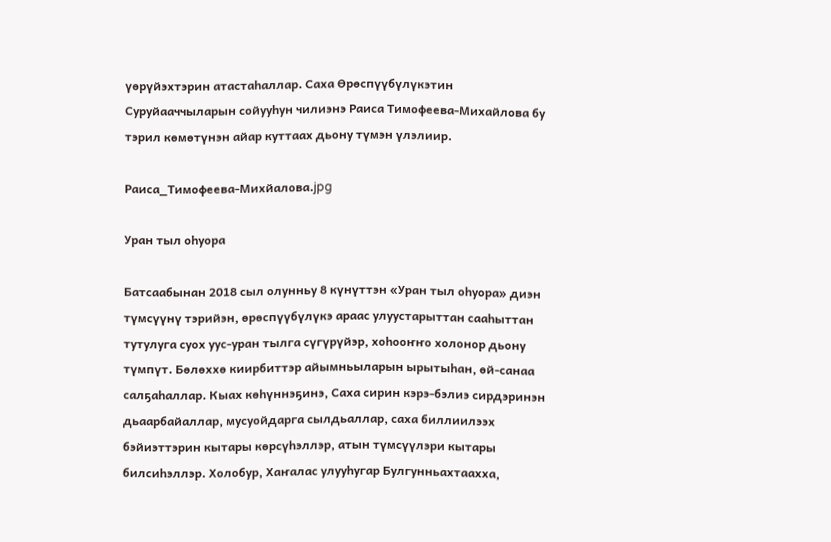үөрүйэхтэрин атастаһаллар. Саха Өрөспүүбүлүкэтин Суруйааччыларын сойууһун чилиэнэ Раиса Тимофеева-Михайлова бу тэрил көмөтүнэн айар куттаах дьону түмэн үлэлиир.

Раиса_Тимофеева-Михйалова.jpg

Уран тыл оһуора

Батсаабынан 2018 сыл олунньу 8 күнүттэн «Уран тыл оһуора» диэн түмсүүнү тэрийэн, өрөспүүбүлүкэ араас улуустарыттан сааһыттан тутулуга суох уус-уран тылга сүгүрүйэр, хоһооҥҥо холонор дьону түмпүт. Бөлөххө киирбиттэр айымньыларын ырытыһан, өй-санаа салҕаһаллар. Кыах көһүннэҕинэ, Саха сирин кэрэ-бэлиэ сирдэринэн дьаарбайаллар, мусуойдарга сылдьаллар, саха биллиилээх бэйиэттэрин кытары көрсүһэллэр, атын түмсүүлэри кытары билсиһэллэр. Холобур, Хаҥалас улууһугар Булгунньахтаахха,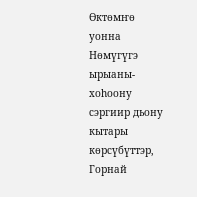Өктөмҥө уонна Нөмүгүгэ ырыаны-хоһоону сэргиир дьону кытары көрсүбүттэр, Горнай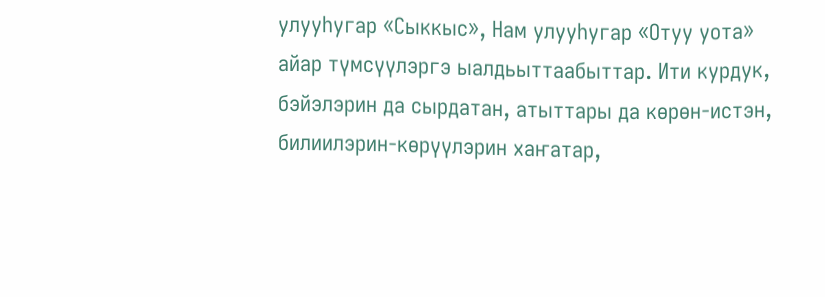улууһугар «Сыккыс», Нам улууһугар «Отуу уота» айар түмсүүлэргэ ыалдьыттаабыттар. Ити курдук, бэйэлэрин да сырдатан, атыттары да көрөн-истэн, билиилэрин-көрүүлэрин хаҥатар,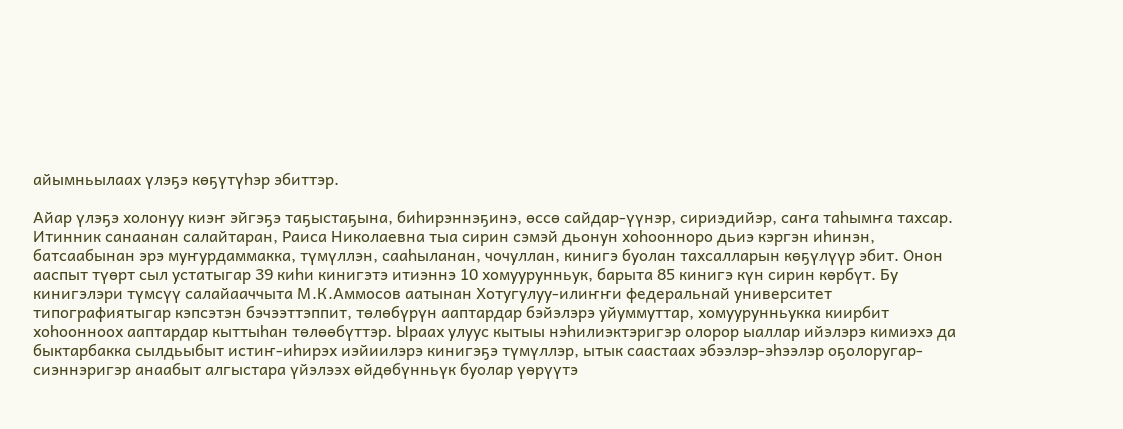айымньылаах үлэҕэ көҕүтүһэр эбиттэр.

Айар үлэҕэ холонуу киэҥ эйгэҕэ таҕыстаҕына, биһирэннэҕинэ, өссө сайдар-үүнэр, сириэдийэр, саҥа таһымҥа тахсар. Итинник санаанан салайтаран, Раиса Николаевна тыа сирин сэмэй дьонун хоһоонноро дьиэ кэргэн иһинэн, батсаабынан эрэ муҥурдаммакка, түмүллэн, сааһыланан, чочуллан, кинигэ буолан тахсалларын көҕүлүүр эбит. Онон ааспыт түөрт сыл устатыгар 39 киһи кинигэтэ итиэннэ 10 хомуурунньук, барыта 85 кинигэ күн сирин көрбүт. Бу кинигэлэри түмсүү салайааччыта М.К.Аммосов аатынан Хотугулуу-илиҥҥи федеральнай университет типографиятыгар кэпсэтэн бэчээттэппит, төлөбүрүн ааптардар бэйэлэрэ уйуммуттар, хомуурунньукка киирбит хоһоонноох ааптардар кыттыһан төлөөбүттэр. Ыраах улуус кытыы нэһилиэктэригэр олорор ыаллар ийэлэрэ кимиэхэ да быктарбакка сылдьыбыт истиҥ-иһирэх иэйиилэрэ кинигэҕэ түмүллэр, ытык саастаах эбээлэр-эһээлэр оҕолоругар-сиэннэригэр анаабыт алгыстара үйэлээх өйдөбүнньүк буолар үөрүүтэ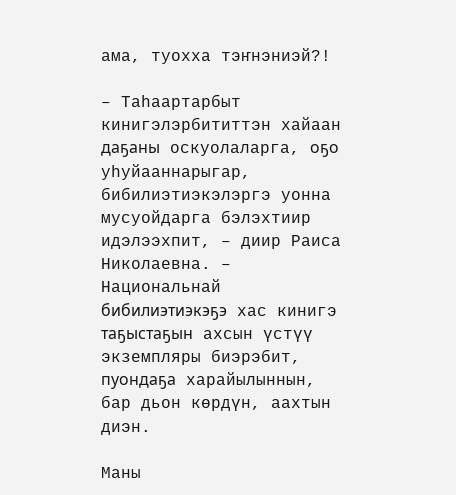ама, туохха тэҥнэниэй?!

– Таһаартарбыт кинигэлэрбититтэн хайаан даҕаны оскуолаларга, оҕо уһуйааннарыгар, бибилиэтиэкэлэргэ уонна мусуойдарга бэлэхтиир идэлээхпит, – диир Раиса Николаевна. – Национальнай бибилиэтиэкэҕэ хас кинигэ таҕыстаҕын ахсын үстүү экземпляры биэрэбит, пуондаҕа харайылыннын, бар дьон көрдүн, аахтын диэн.

Маны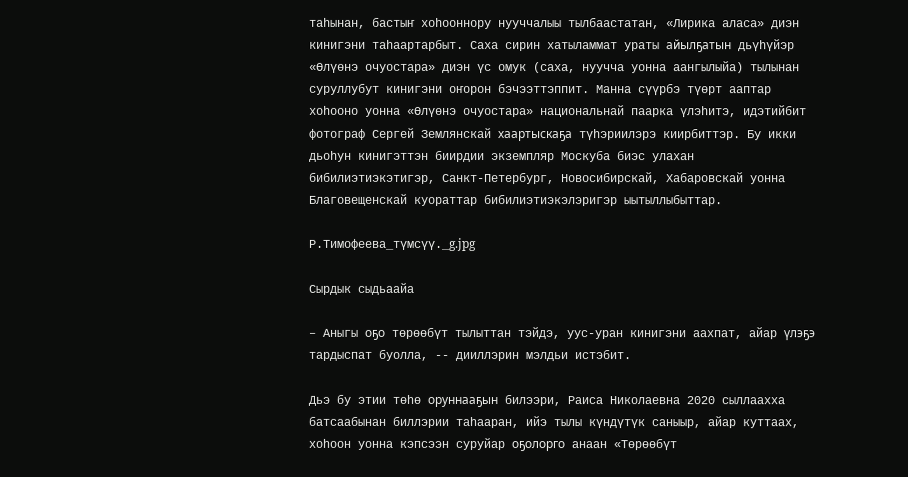таһынан, бастыҥ хоһооннору нууччалыы тылбаастатан, «Лирика аласа» диэн кинигэни таһаартарбыт. Саха сирин хатыламмат ураты айылҕатын дьүһүйэр «Өлүөнэ очуостара» диэн үс омук (саха, нуучча уонна аангылыйа) тылынан суруллубут кинигэни оҥорон бэчээттэппит. Манна сүүрбэ түөрт ааптар хоһооно уонна «Өлүөнэ очуостара» национальнай паарка үлэһитэ, идэтийбит фотограф Сергей Землянскай хаартыскаҕа түһэриилэрэ киирбиттэр. Бу икки дьоһун кинигэттэн биирдии экземпляр Москуба биэс улахан бибилиэтиэкэтигэр, Санкт-Петербург, Новосибирскай, Хабаровскай уонна Благовещенскай куораттар бибилиэтиэкэлэригэр ыытыллыбыттар.

Р.Тимофеева_түмсүү._g.jpg

Сырдык сыдьаайа

– Аныгы оҕо төрөөбүт тылыттан тэйдэ, уус-уран кинигэни аахпат, айар үлэҕэ тардыспат буолла, -- дииллэрин мэлдьи истэбит.

Дьэ бу этии төһө оруннааҕын билээри, Раиса Николаевна 2020 сыллаахха батсаабынан биллэрии таһааран, ийэ тылы күндүтүк саныыр, айар куттаах, хоһоон уонна кэпсээн суруйар оҕолорго анаан «Төрөөбүт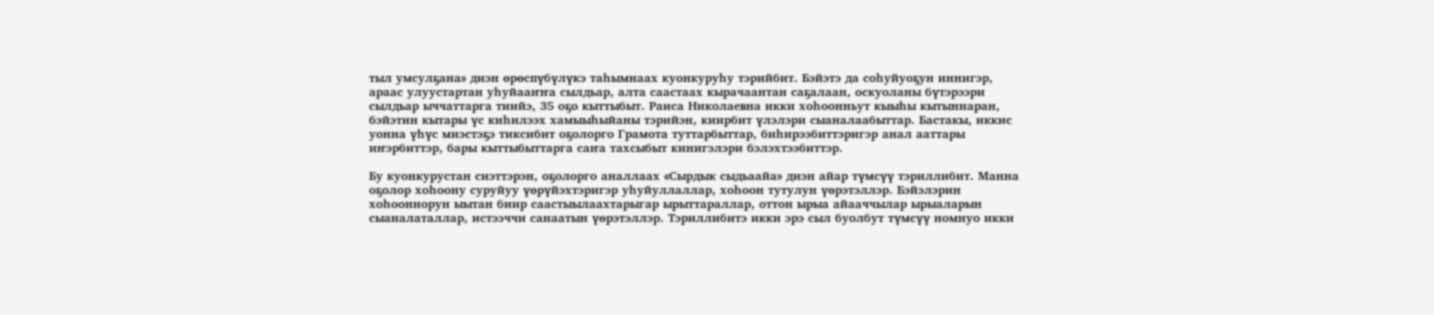тыл умсулҕана» диэн өрөспүбүлүкэ таһымнаах куонкуруһу тэрийбит. Бэйэтэ да соһуйуоҕун иннигэр, араас улуустартан уһуйааҥҥа сылдьар, алта саастаах кырачаантан саҕалаан, оскуоланы бүтэрээри сылдьар ыччаттарга тиийэ, 35 оҕо кыттыбыт. Раиса Николаевна икки хоһоонньут кыыһы кытыннаран, бэйэтин кытары үс киһилээх хамыыһыйаны тэрийэн, киирбит үлэлэри сыаналаабыттар. Бастакы, иккис уонна үһүс миэстэҕэ тиксибит оҕолорго Грамота туттарбыттар, биһирээбиттэригэр анал ааттары иҥэрбиттэр, бары кыттыбыттарга саҥа тахсыбыт кинигэлэри бэлэхтээбиттэр.

Бу куонкурустан сиэттэрэн, оҕолорго аналлаах «Сырдык сыдьаайа» диэн айар түмсүү тэриллибит. Манна оҕолор хоһоону суруйуу үөрүйэхтэригэр уһуйуллаллар, хоһоон тутулун үөрэтэллэр. Бэйэлэрин хоһооннорун ыытан биир саастыылаахтарыгар ырыттараллар, оттон ырыа айааччылар ырыаларын сыаналаталлар, истээччи санаатын үөрэтэллэр. Тэриллибитэ икки эрэ сыл буолбут түмсүү номнуо икки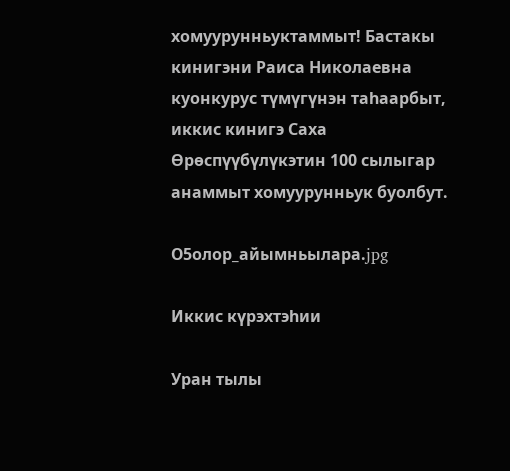хомуурунньуктаммыт! Бастакы кинигэни Раиса Николаевна куонкурус түмүгүнэн таһаарбыт, иккис кинигэ Саха Өрөспүүбүлүкэтин 100 сылыгар анаммыт хомуурунньук буолбут.

О5олор_айымньылара.jpg

Иккис күрэхтэһии

Уран тылы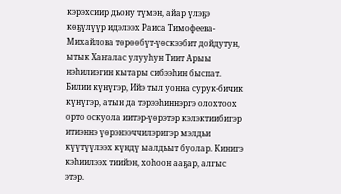кэрэхсиир дьону түмэн, айар үлэҕэ көҕүлүүр идэлээх Раиса Тимофеева-Михайлова төрөөбүт-үөскээбит дойдутун, ытык Хаҥалас улууһун Тиит Арыы нэһилиэгин кытары сибээһин быспат. Билии күнүгэр, Ийэ тыл уонна сурук-бичик күнүгэр, атын да тэрээһиннэргэ олохтоох орто оскуола иитэр-үөрэтэр кэлэктиибигэр итиэннэ үөрэнээччилэригэр мэлдьи күүтүүлээх күндү ыалдьыт буолар. Кинигэ кэһиилээх тиийэн, хоһоон ааҕар, алгыс этэр.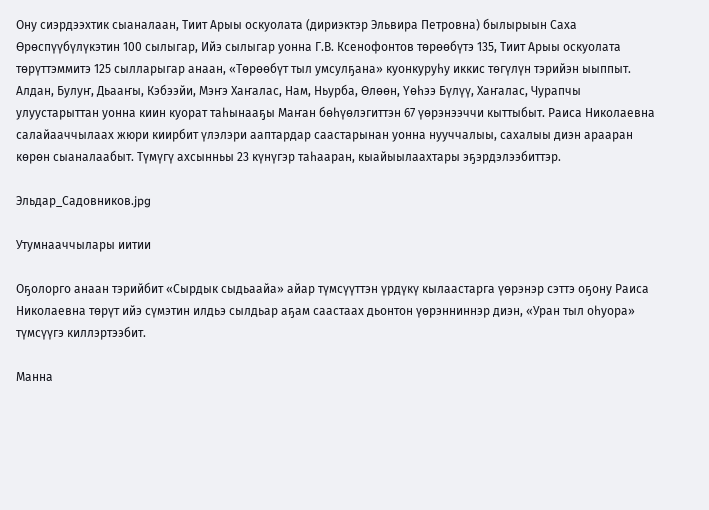Ону сиэрдээхтик сыаналаан, Тиит Арыы оскуолата (дириэктэр Эльвира Петровна) былырыын Саха Өрөспүүбүлүкэтин 100 сылыгар, Ийэ сылыгар уонна Г.В. Ксенофонтов төрөөбүтэ 135, Тиит Арыы оскуолата төрүттэммитэ 125 сылларыгар анаан, «Төрөөбүт тыл умсулҕана» куонкуруһу иккис төгүлүн тэрийэн ыыппыт. Алдан, Булуҥ, Дьааҥы, Кэбээйи, Мэҥэ Хаҥалас, Нам, Ньурба, Өлөөн, Үөһээ Бүлүү, Хаҥалас, Чурапчы улуустарыттан уонна киин куорат таһынааҕы Маҥан бөһүөлэгиттэн 67 үөрэнээччи кыттыбыт. Раиса Николаевна салайааччылаах жюри киирбит үлэлэри ааптардар саастарынан уонна нууччалыы, сахалыы диэн арааран көрөн сыаналаабыт. Түмүгү ахсынньы 23 күнүгэр таһааран, кыайыылаахтары эҕэрдэлээбиттэр.

Эльдар_Садовников.jpg

Утумнааччылары иитии

Оҕолорго анаан тэрийбит «Сырдык сыдьаайа» айар түмсүүттэн үрдүкү кылаастарга үөрэнэр сэттэ оҕону Раиса Николаевна төрүт ийэ сүмэтин илдьэ сылдьар аҕам саастаах дьонтон үөрэнниннэр диэн, «Уран тыл оһуора» түмсүүгэ киллэртээбит.

Манна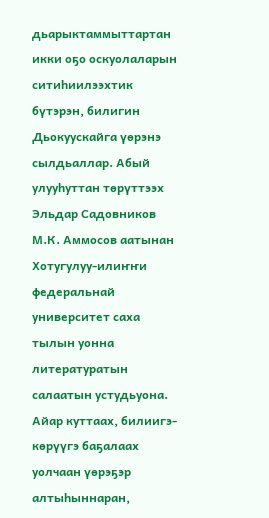дьарыктаммыттартан икки оҕо оскуолаларын ситиһиилээхтик бүтэрэн, билигин Дьокуускайга үөрэнэ сылдьаллар. Абый улууһуттан төрүттээх Эльдар Садовников М.К. Аммосов аатынан Хотугулуу-илиҥҥи федеральнай университет саха тылын уонна литературатын салаатын устудьуона. Айар куттаах, билиигэ-көрүүгэ баҕалаах уолчаан үөрэҕэр алтыһыннаран,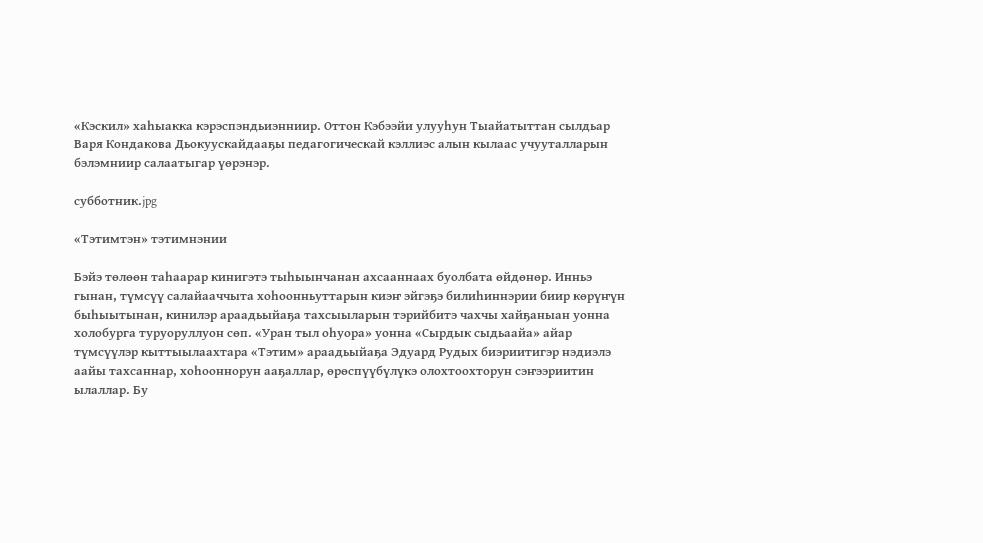«Кэскил» хаһыакка кэрэспэндьиэнниир. Оттон Кэбээйи улууһун Тыайатыттан сылдьар Варя Кондакова Дьокуускайдааҕы педагогическай кэллиэс алын кылаас учууталларын бэлэмниир салаатыгар үөрэнэр.

субботник.jpg

«Тэтимтэн» тэтимнэнии

Бэйэ төлөөн таһаарар кинигэтэ тыһыынчанан ахсааннаах буолбата өйдөнөр. Инньэ гынан, түмсүү салайааччыта хоһоонньуттарын киэҥ эйгэҕэ билиһиннэрии биир көрүҥүн быһыытынан, кинилэр араадьыйаҕа тахсыыларын тэрийбитэ чахчы хайҕаныан уонна холобурга туруоруллуон сөп. «Уран тыл оһуора» уонна «Сырдык сыдьаайа» айар түмсүүлэр кыттыылаахтара «Тэтим» араадьыйаҕа Эдуард Рудых биэриитигэр нэдиэлэ аайы тахсаннар, хоһооннорун ааҕаллар, өрөспүүбүлүкэ олохтоохторун сэҥээриитин ылаллар. Бу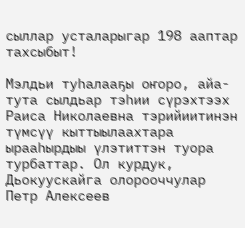сыллар усталарыгар 198 ааптар тахсыбыт!

Мэлдьи туһалааҕы оҥоро, айа-тута сылдьар тэһии сүрэхтээх Раиса Николаевна тэрийиитинэн түмсүү кыттыылаахтара ырааһырдыы үлэтиттэн туора турбаттар. Ол курдук, Дьокуускайга олорооччулар Петр Алексеев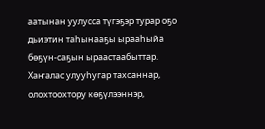аатынан уулусса түгэҕэр турар оҕо дьиэтин таһынааҕы ырааһыйа бөҕүн-саҕын ыраастаабыттар. Хаҥалас улууһугар тахсаннар, олохтоохтору көҕүлээннэр,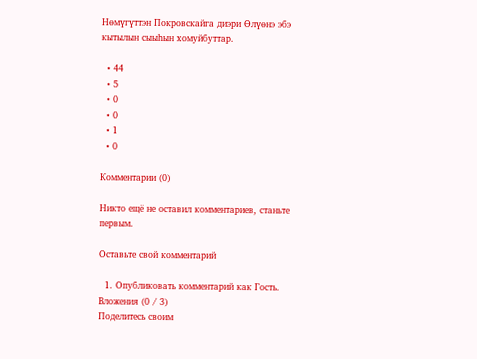Нөмүгүттэн Покровскайга диэри Өлүөнэ эбэ кытылын сыыһын хомуйбуттар.

  • 44
  • 5
  • 0
  • 0
  • 1
  • 0

Комментарии (0)

Никто ещё не оставил комментариев, станьте первым.

Оставьте свой комментарий

  1. Опубликовать комментарий как Гость.
Вложения (0 / 3)
Поделитесь своим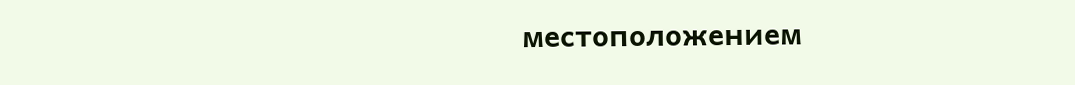местоположением